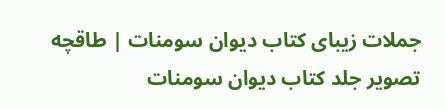جملات زیبای کتاب دیوان سومنات | طاقچه
تصویر جلد کتاب دیوان سومنات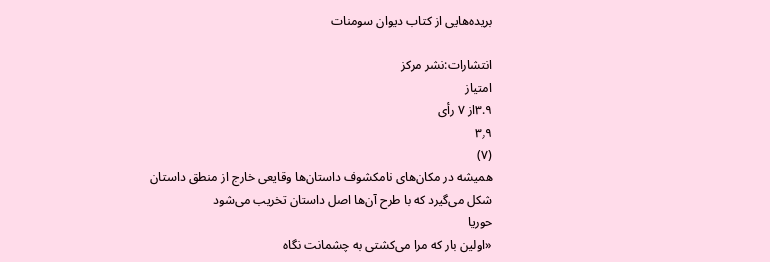بریده‌هایی از کتاب دیوان سومنات

انتشارات:نشر مرکز
امتیاز
۳.۹از ۷ رأی
۳٫۹
(۷)
همیشه در مکان‌های نامکشوف داستان‌ها وقایعی خارج از منطق داستان شکل می‌گیرد که با طرح آن‌ها اصل داستان تخریب می‌شود
حوریا
«اولین بار که مرا می‌کشتی به چشمانت نگاه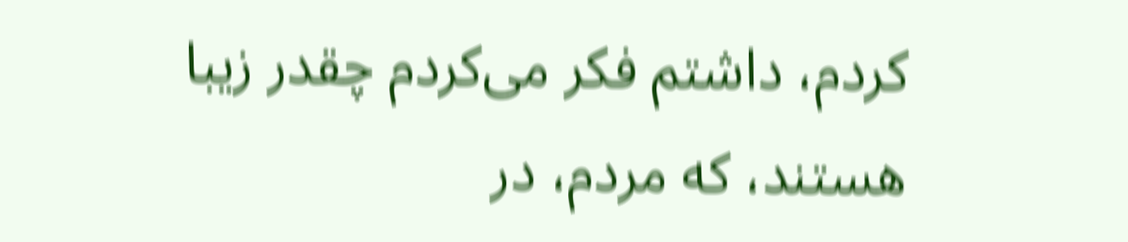کردم، داشتم فکر می‌کردم چقدر زیبا هستند، که مردم، در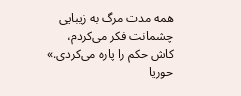همه مدت مرگ به زیبایی چشمانت فکر می‌کردم، کاش حکم را پاره می‌کردی.»
حوریا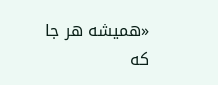«همیشه هر جا که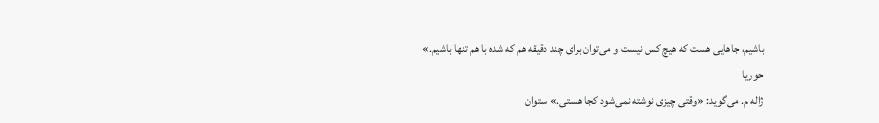باشیم، جاهایی هست که هیچ کس نیست و می‌توان برای چند دقیقه هم که شده با هم تنها باشیم.»
حوریا
ژاله م. می‌گوید: «وقتی چیزی نوشته نمی‌شود کجا هستی.» ستوان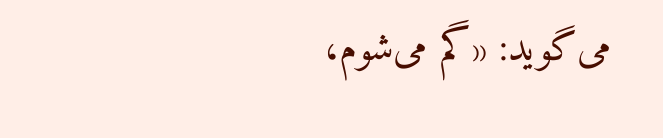می‌گوید: «گم می‌شوم،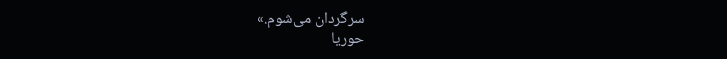سرگردان می‌شوم.»
حوریا